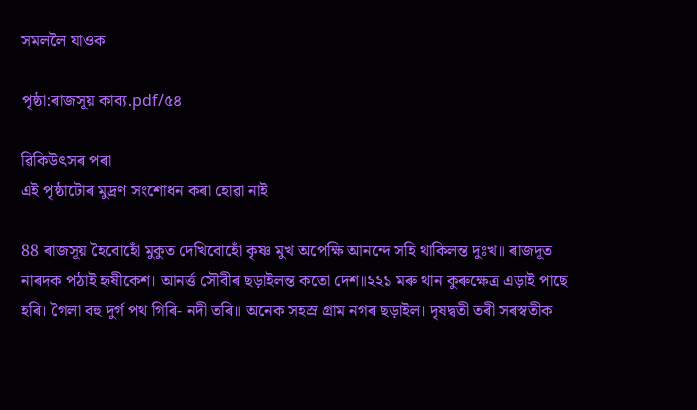সমললৈ যাওক

পৃষ্ঠা:ৰাজসূয় কাব্য.pdf/৫৪

ৱিকিউৎসৰ পৰা
এই পৃষ্ঠাটোৰ মুদ্ৰণ সংশোধন কৰা হোৱা নাই

88 ৰাজসূয় হৈবোহোঁ মুকুত দেখিবোহোঁ কৃষ্ণ মুখ অপেক্ষি আনন্দে সহি থাকিলন্ত দুঃখ॥ ৰাজদূত নাৰদক পঠাই হৃষীকেশ। আনৰ্ত্ত সৌবীৰ ছড়াইলন্ত কতো দেশ॥২২১ মৰু থান কুৰুক্ষেত্ৰ এড়াই পাছে হৰি। গৈলা বহু দুৰ্গ পথ গিৰি- নদী তৰি॥ অনেক সহস্ৰ গ্ৰাম নগৰ ছড়াইল। দৃষদ্বতী তৰী সৰস্বতীক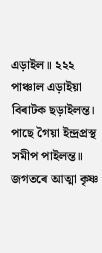এড়াইল॥ ২২২ পাঞ্চাল এড়াইয়া বিৰাটক ছড়াইলন্ত। পাছে গৈয়া ইন্দ্ৰপ্ৰস্থ সমীপ পাইলন্ত॥ জগতৰে আত্মা কৃষ্ণ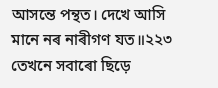আসন্তে পন্থত। দেখে আসি মানে নৰ নাৰীগণ যত॥২২৩ তেখনে সবাৰো ছিড়ে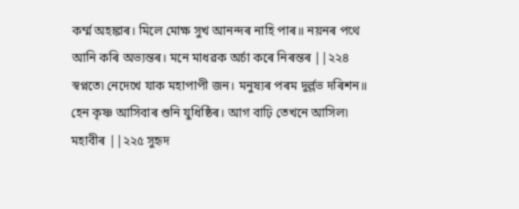কৰ্ম্ম অহঙ্কাৰ। মিলে মোক্ষ সুখ আনন্দৰ নাহি পাৰ॥ নয়নৰ পথে আনি কৰি অভ্যন্তৰ। মনে মাধৱক অৰ্চা কৰে নিৰন্তৰ ||২২৪ স্বপ্নতে৷ নেদেখে যাক মহাপাপী জন। মনুষ্যৰ পৰম দুৰ্ল্লভ দৰিশন॥ হেন কৃষ্ণ আসিবাৰ শুনি যুধিষ্ঠিৰ। আগ বাঢ়ি তেখনে আসিল৷ মহাবীৰ ||২২৫ সুহৃদ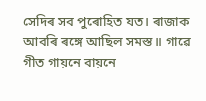সেদিৰ সব পুৰোহিত যত। ৰাজাক আবৰি ৰঙ্গে আছিল সমস্ত॥ গাৱে গীত গায়নে বায়নে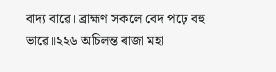বাদ্য বাৱে। ব্ৰাহ্মণ সকলে বেদ পঢ়ে বহু ভাৱে॥২২৬ অচিলন্ত ৰাজা মহা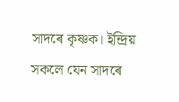সাদৰে কৃষ্ণক। ইন্দ্ৰিয় সকলে যেন সাদৰে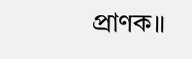প্ৰাণক॥